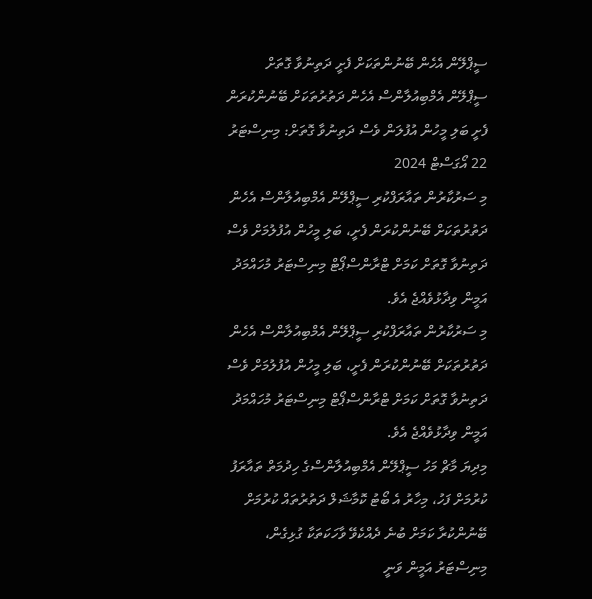ސީޕްލޭން އެހެން ބޭނުންތަކަށް ފެށީ ދަތިނުވާ ގޮތަށް
ސީޕްލޭން އެމްބިއުލާންސް އެހެން ދަތުރުތަކަށް ބޭނުންކުރަން ފެށީ ބަލި މީހުން އުފުލަން ވެސް ދަތިނުވާ ގޮތަށް: މިނިސްޓަރު
22 އޯގަސްޓް 2024
މި ސަރުކާރުން ތައާރަފްކުރި ސީޕްލޭން އެމްބިއުލާންސް އެހެން ދަތުރުތަކަށް ބޭނުންކުރަން ފެށީ، ބަލި މީހުން އުފުލުމަށް ވެސް ދަތިނުވާ ގޮތަށް ކަމަށް ޓްރާންސްޕޯޓް މިނިސްޓަރު މުހައްމަދު އަމީން ވިދާޅުވެއްޖެ އެވެ.
މި ސަރުކާރުން ތައާރަފްކުރި ސީޕްލޭން އެމްބިއުލާންސް އެހެން ދަތުރުތަކަށް ބޭނުންކުރަން ފެށީ، ބަލި މީހުން އުފުލުމަށް ވެސް ދަތިނުވާ ގޮތަށް ކަމަށް ޓްރާންސްޕޯޓް މިނިސްޓަރު މުހައްމަދު އަމީން ވިދާޅުވެއްޖެ އެވެ.
މިދިޔަ މާޗް މަހު ސީޕްލޭން އެމްބިއުލާންސްގެ ހިދުމަތް ތައާރަފު ކުރުމަށް ފަހު، މިހާރު އެ ބޯޓު ކޮމާޝަލް ދަތުރުތައް ކުރުމަށް ބޭނުންކުރާ ކަމަށް ބުނެ ދެއްކެވޭ ވާހަކަތަކާ ގުޅިގެން، މިނިސްޓަރު އަމީން ވަނީ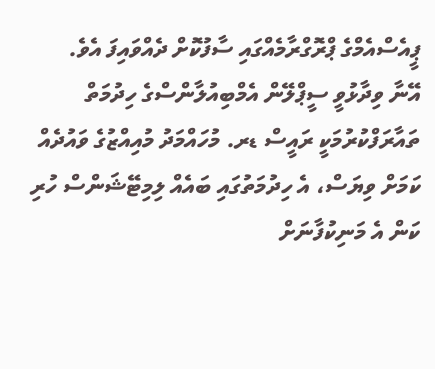ޕީއެސްއެމްގެ ޕްރޮގްރާމެއްގައި ސާފުކޮށް ދެއްވައިފަ އެވެ.
އޭނާ ވިދާޅުވީ ސީޕްލޭން އެމްބިއުލާންސްގެ ހިދުމަތް ތައާރަފްކުރުމަކީ ރައީސް ޑރ. މުހައްމަދު މުއިއްޒުގެ ވައުދެއް ކަމަށް ވިޔަސް، އެ ހިދުމަތުގައި ބައެއް ލިމިޓޭޝަންސް ހުރި ކަން އެ މަނިކުފާނަށް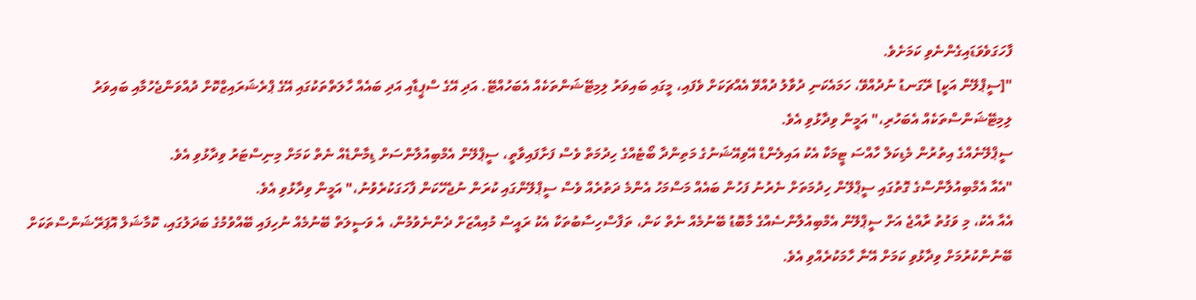ފާހަގަވެވަޑައިގެންނެވި ކަމަށެވެ.
"[ސީޕްލޭން އަކީ] ރޭގަނޑު ނުދުއްވޭ، ހަމައެކަނި ދުވާލު ދުއްވޭ އެއްޗަކަށް ވެފައި، މީގައި ބައިވަރު ލިމިޓޭޝަންތަކެއް އެބަހުއްޓޭ. އަދި އޭގެ ސްޕީޑާއި އަދި ބައެއް ހާލަތްތަކުގައި އޭގެ ޕްރެޝަރައިޒްކޮށް ދުއްވަންޖެހުމާއި ބައިވަރު ލިމިޓޭޝަންސްތަކެއް އެބަހުރި،" އަމީން ވިދާޅުވި އެވެ.
ސީޕްލޭނެއްގެ އިތުރުން މެޑިކަލް ހާއްސަ ޓީމަކާ އެކު އައިލެންޑް އޭވިއޭޝަނުގެ މަތިންދާ ބޯޓެއްގެ ހިދުމަތް ވެސް ފަށާފައިވާތީ، ސީޕްލޭން އެމްބިއުލާންސަށް ޑިމާންޑެއް ނެތް ކަމަށް މިނިސްޓަރު ވިދާޅުވި އެވެ.
"އެއާ އެމްބިއުލާންސްގެ ގޮތުގައި ސީޕްލޭން ހިދުމަތަށް ނެރުނު ފަހުން ބައެއް މަސްމަހު އެންމެ ދަތުރެއް ވެސް ސީޕްލޭންގައި ކުރަން ނުޖެހޭކަން ފާހަގަކުރެވުނު،" އަމީން ވިދާޅުވި އެވެ.
އެއާ އެކު، މި ވަގުތު ރާއްޖެ އަށް ސީޕްލޭން އެމްބިއުލާންސެއްގެ މާބޮޑު ބޭނުމެއް ނެތް ކަން، ތަފާސްހިސާބުތަކާ އެކު ރައީސް މުއިއްޒަށް ދެންނެވުމުން، އެ ވަސީލަތް ބޭނުމެއް ނުހިފައި ބޭއްވުމުގެ ބަދަލުގައި، ކޮމާޝަލް އޮޕަރޭޝަންސްތަކަށް ބޭނުންކުރުމަށް ވިދާޅުވި ކަމަށް އޭނާ ހާމަކުރެއްވި އެވެ.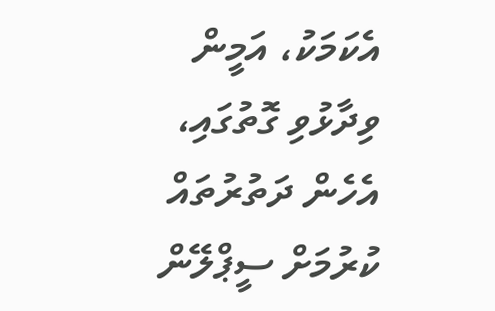އެކަމަކު، އަމީން ވިދާޅުވި ގޮތުގައި، އެހެން ދަތުރުތައް ކުރުމަށް ސީޕްލޭން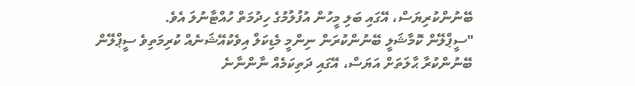ބޭނުންކުރިޔަސް، އޭގައި ބަލި މީހުން އުފުލުމުގެ ހިދުމަތް ހުއްޓާނުލަ އެވެ.
"ސީޕްލޭން ކޮމާޝަލީ ބޭނުންކުރަން ނިންމީ މެޑިކަލް އިވެކުއޭޝަނެއް ކުރިމަތިވެ ސީޕްލޭން ބޭނުންކުރާ ޙާލަތަށް އަޔަސް، އޭގައި ދަތިކަމެއް ނާންނާނެ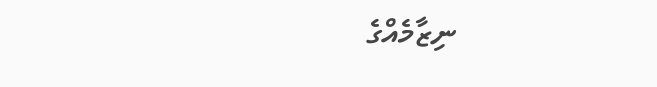ނިޒާމެއްގެ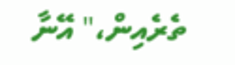ތެރެއިން،" އޭނާ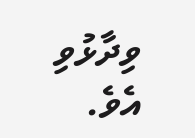ވިދާޅުވި އެވެ.